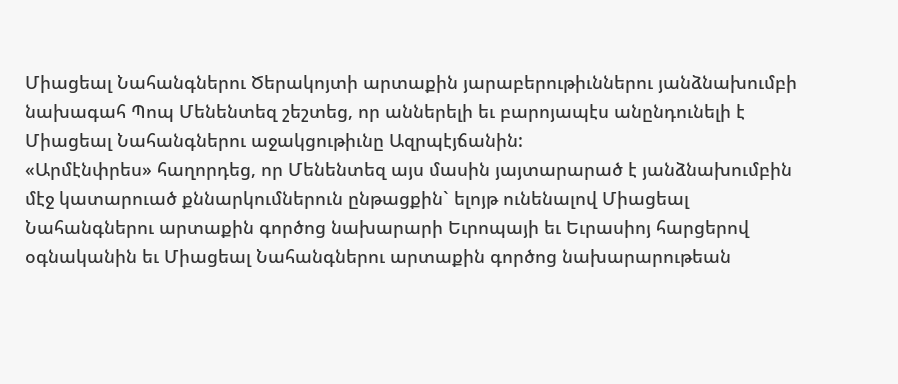Միացեալ Նահանգներու Ծերակոյտի արտաքին յարաբերութիւններու յանձնախումբի նախագահ Պոպ Մենենտեզ շեշտեց, որ աններելի եւ բարոյապէս անընդունելի է Միացեալ Նահանգներու աջակցութիւնը Ազրպէյճանին:
«Արմէնփրես» հաղորդեց, որ Մենենտեզ այս մասին յայտարարած է յանձնախումբին մէջ կատարուած քննարկումներուն ընթացքին` ելոյթ ունենալով Միացեալ Նահանգներու արտաքին գործոց նախարարի Եւրոպայի եւ Եւրասիոյ հարցերով օգնականին եւ Միացեալ Նահանգներու արտաքին գործոց նախարարութեան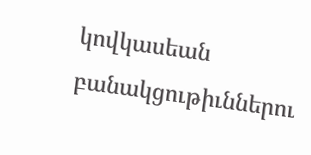կովկասեան բանակցութիւններու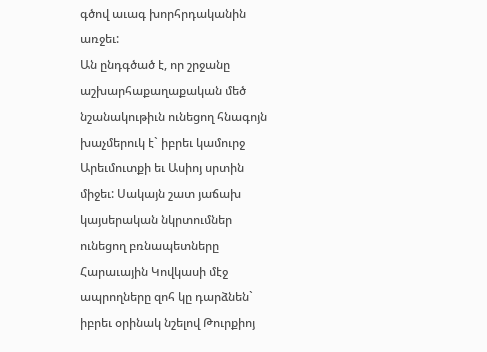գծով աւագ խորհրդականին առջեւ:
Ան ընդգծած է, որ շրջանը աշխարհաքաղաքական մեծ նշանակութիւն ունեցող հնագոյն խաչմերուկ է` իբրեւ կամուրջ Արեւմուտքի եւ Ասիոյ սրտին միջեւ: Սակայն շատ յաճախ կայսերական նկրտումներ ունեցող բռնապետները Հարաւային Կովկասի մէջ ապրողները զոհ կը դարձնեն` իբրեւ օրինակ նշելով Թուրքիոյ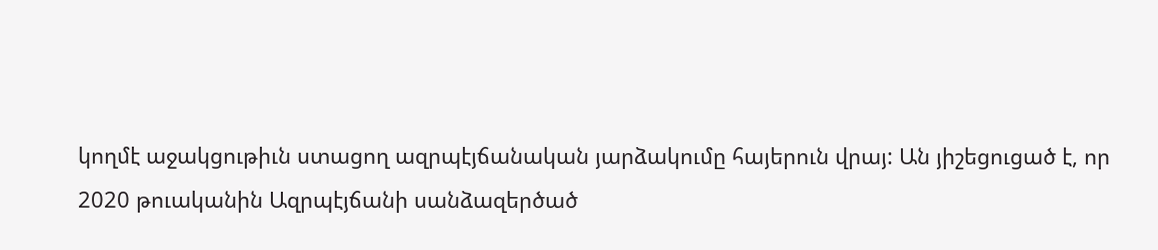կողմէ աջակցութիւն ստացող ազրպէյճանական յարձակումը հայերուն վրայ: Ան յիշեցուցած է, որ 2020 թուականին Ազրպէյճանի սանձազերծած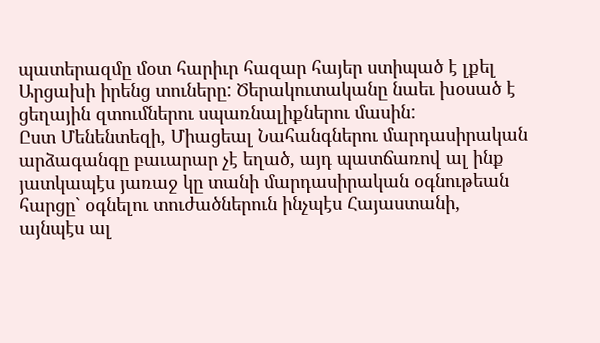պատերազմը մօտ հարիւր հազար հայեր ստիպած է լքել Արցախի իրենց տուները: Ծերակուտականը նաեւ խօսած է ցեղային զտումներու սպառնալիքներու մասին:
Ըստ Մենենտեզի, Միացեալ Նահանգներու մարդասիրական արձագանգը բաւարար չէ եղած, այդ պատճառով ալ ինք յատկապէս յառաջ կը տանի մարդասիրական օգնութեան հարցը` օգնելու տուժածներուն ինչպէս Հայաստանի, այնպէս ալ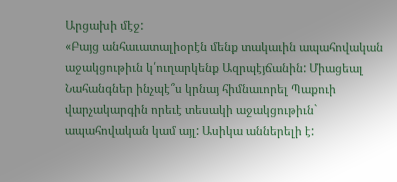Արցախի մէջ:
«Բայց անհաւատալիօրէն մենք տակաւին ապահովական աջակցութիւն կ՛ուղարկենք Ազրպէյճանին: Միացեալ Նահանգներ ինչպէ՞ս կրնայ հիմնաւորել Պաքուի վարչակարգին որեւէ տեսակի աջակցութիւն` ապահովական կամ այլ: Ասիկա աններելի է: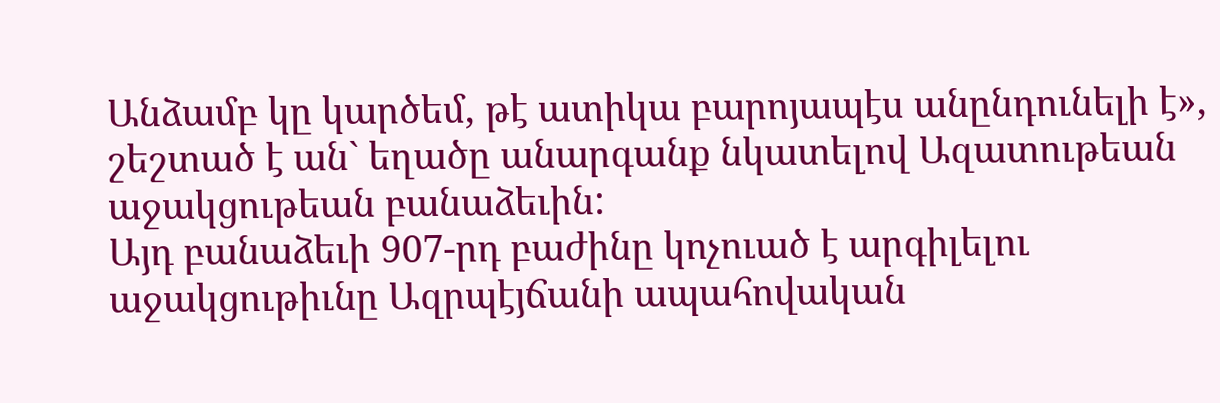Անձամբ կը կարծեմ, թէ ատիկա բարոյապէս անընդունելի է», շեշտած է ան` եղածը անարգանք նկատելով Ազատութեան աջակցութեան բանաձեւին:
Այդ բանաձեւի 907-րդ բաժինը կոչուած է արգիլելու աջակցութիւնը Ազրպէյճանի ապահովական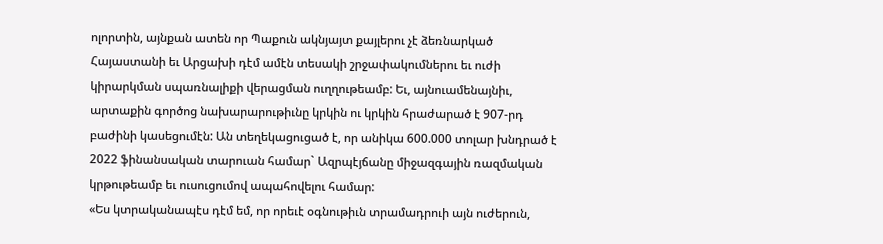ոլորտին, այնքան ատեն որ Պաքուն ակնյայտ քայլերու չէ ձեռնարկած Հայաստանի եւ Արցախի դէմ ամէն տեսակի շրջափակումներու եւ ուժի կիրարկման սպառնալիքի վերացման ուղղութեամբ: Եւ, այնուամենայնիւ, արտաքին գործոց նախարարութիւնը կրկին ու կրկին հրաժարած է 907-րդ բաժինի կասեցումէն: Ան տեղեկացուցած է, որ անիկա 600.000 տոլար խնդրած է 2022 ֆինանսական տարուան համար` Ազրպէյճանը միջազգային ռազմական կրթութեամբ եւ ուսուցումով ապահովելու համար:
«Ես կտրականապէս դէմ եմ, որ որեւէ օգնութիւն տրամադրուի այն ուժերուն,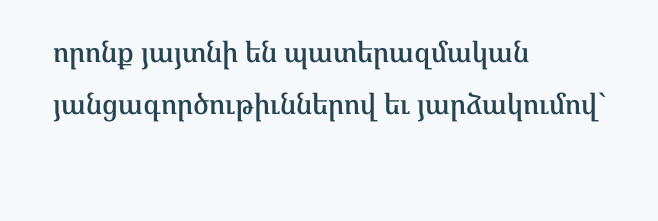որոնք յայտնի են պատերազմական յանցագործութիւններով եւ յարձակումով`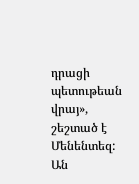դրացի պետութեան վրայ», շեշտած է Մենենտեզ:
Ան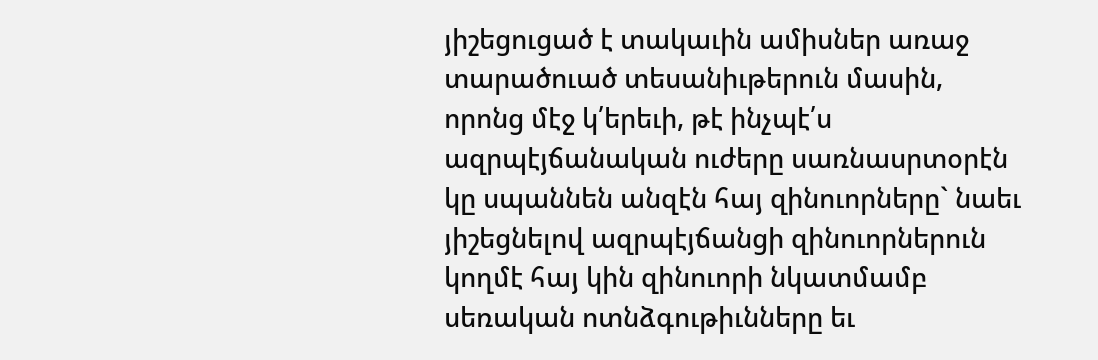յիշեցուցած է տակաւին ամիսներ առաջ տարածուած տեսանիւթերուն մասին, որոնց մէջ կ՛երեւի, թէ ինչպէ՛ս ազրպէյճանական ուժերը սառնասրտօրէն կը սպաննեն անզէն հայ զինուորները` նաեւ յիշեցնելով ազրպէյճանցի զինուորներուն կողմէ հայ կին զինուորի նկատմամբ սեռական ոտնձգութիւնները եւ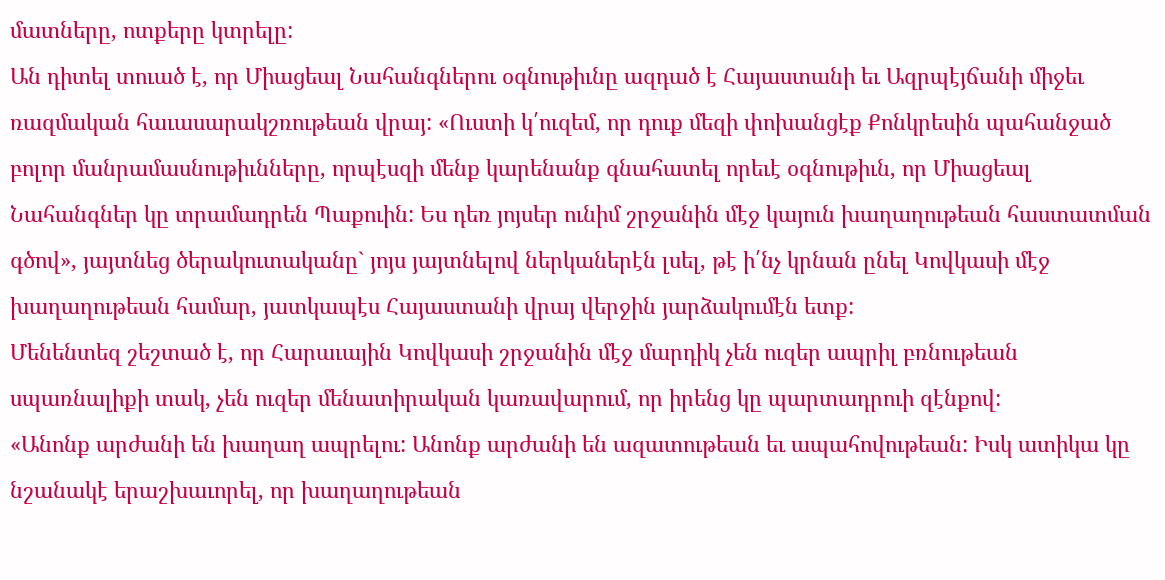մատները, ոտքերը կտրելը:
Ան դիտել տուած է, որ Միացեալ Նահանգներու օգնութիւնը ազդած է Հայաստանի եւ Ազրպէյճանի միջեւ ռազմական հաւասարակշռութեան վրայ: «Ուստի կ՛ուզեմ, որ դուք մեզի փոխանցէք Քոնկրեսին պահանջած բոլոր մանրամասնութիւնները, որպէսզի մենք կարենանք գնահատել որեւէ օգնութիւն, որ Միացեալ Նահանգներ կը տրամադրեն Պաքուին: Ես դեռ յոյսեր ունիմ շրջանին մէջ կայուն խաղաղութեան հաստատման գծով», յայտնեց ծերակուտականը` յոյս յայտնելով ներկաներէն լսել, թէ ի՛նչ կրնան ընել Կովկասի մէջ խաղաղութեան համար, յատկապէս Հայաստանի վրայ վերջին յարձակումէն ետք:
Մենենտեզ շեշտած է, որ Հարաւային Կովկասի շրջանին մէջ մարդիկ չեն ուզեր ապրիլ բռնութեան սպառնալիքի տակ, չեն ուզեր մենատիրական կառավարում, որ իրենց կը պարտադրուի զէնքով:
«Անոնք արժանի են խաղաղ ապրելու: Անոնք արժանի են ազատութեան եւ ապահովութեան: Իսկ ատիկա կը նշանակէ երաշխաւորել, որ խաղաղութեան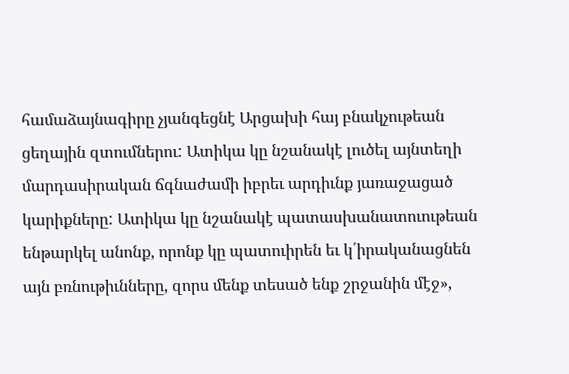համաձայնագիրը չյանգեցնէ Արցախի հայ բնակչութեան ցեղային զտումներու: Ատիկա կը նշանակէ լուծել այնտեղի մարդասիրական ճգնաժամի իբրեւ արդիւնք յառաջացած կարիքները: Ատիկա կը նշանակէ պատասխանատուութեան ենթարկել անոնք, որոնք կը պատուիրեն եւ կ՛իրականացնեն այն բռնութիւնները, զորս մենք տեսած ենք շրջանին մէջ»,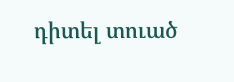դիտել տուած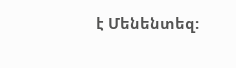է Մենենտեզ: